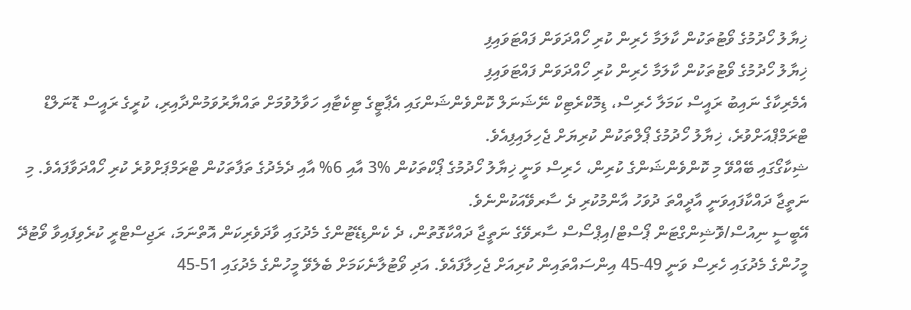ޚިޔާލު ހޯދުމުގެ ވޯޓުތަކުން ކާލަމާ ހެރިން ކުރި ހޯއްދަވަން ފައްޓަވައިފި
ޚިޔާލު ހޯދުމުގެ ވޯޓުތަކުން ކާލަމާ ހެރިން ކުރި ހޯއްދަވަން ފައްޓަވައިފި
އެމެރިކާގެ ނައިބު ރައީސް ކަމަލާ ހެރިސް، ޑިމޮކްރެޓިކް ނޭޝަނަލް ކޮންވެންޝަންގައި އެޕާޓީގެ ޓިކެޓާއި ހަވާލުވުމަށް ތައްޔާރުވަމުންދާއިރި، ކުރީގެ ރައީސް ޑޮނަލްޑް ޓްރަމްޕްއަށްވުރެ، ޚިޔާލު ހޯދުމުގެ ޕޯލްތަކުން ކުރިޔަށް ޖެހިލައިފިއެވެ.
ޝިކާގޯގައި ބޭއްވޭ މި ކޮންވެންޝަންގެ ކުރިން، ހެރިސް ވަނީ ޚިޔާލު ހޯދުމުގެ ޕޯކްތަކުން %3 އާއި 6% އާއި ދެމެދުގެ ތަފާތަކުން ޓްރަމްޕަށްވުރެ ކުރި ހޯއްދަވާފައެވެ. މި ނަތީޖާ ދައްކާފައިވަނީ އާދީއްތަ ދުވަހު އާންމުކުރި ދެ ސާރވޭއަކުންނެވެ.
އޭބީސީ ނިއުސް/ވޮޝިންގްޓަން ޕޯސްޓް/އިޕްސޯސް ސާރވޭގެ ނަތީޖާ ދައްކާގޮތުން، ދެ ކެންޑިޑޭޓުންގެ މެދުގައި ވާދަވެރިކަން އޮތްނަމަ، ރަޖިސްޓްރީ ކުރެވިފައިވާ ވޯޓުދޭ މީހުންގެ މެދުގައި ހެރިސް ވަނީ 49-45 އިންސައްތައިން ކުރިއަށް ޖެހިލާފައެވެ. އަދި ވޯޓުލާނެކަމަށް ބެލެވޭ މީހުންގެ މެދުގައި 51-45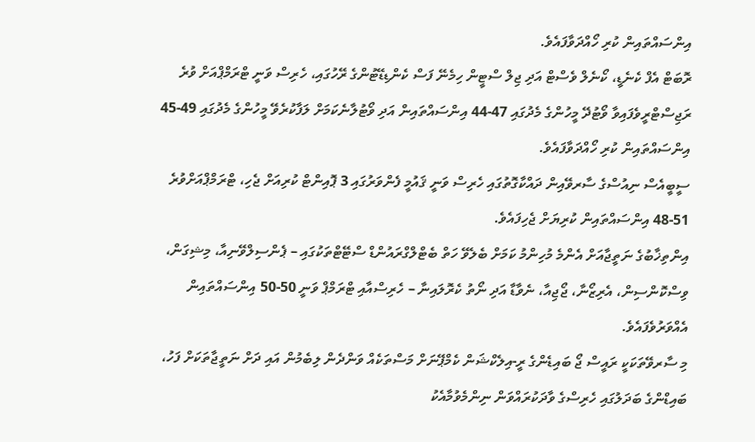އިންސައްތައިން ކުރި ހޯއްދަވާފައެވެ.
ރޮބަޓް އެފް ކެނެޑީ، ކޯނެލް ވެސްޓް އަދި ޖިލް ސްޓީން ހިމެނޭ ފަސް ކެންޑިޑޭޓުންގެ ރޭހުގައި، ހެރިސް ވަނީ ޓްރަމްޕްއަށް ވުރެ ރަޖިސްޓްރީވެފައިވާ ވޯޓުދޭ މީހުންގެ މެދުގައި 47-44 އިންސައްތައިން އަދި ވޯޓުލާނެކަމަށް ލަފާކުރެވޭ މީހުންގެ މެދުގައި 49-45 އިންސައްތައިން ކުރި ހޯއްދަވާފައެވެ.
ސީބީއެސް ނިއުސްގެ ސާރވޭއިން ދައްކާގޮތުގައި ހެރިސް ވަނީ ޤައުމީ ފެންވަރުގައި 3 ޕޮއިންޓް ކުރިއަށް ޖެހި، ޓްރަމްޕްއަށްވުރެ 51-48 އިންސައްތައިން ކުރިޔަށް ޖެހިފައެވެ.
އިންތިޚާބުގެ ނަތީޖާއަށް އެންމެ މުހިންމު ކަމަށް ބެލެވޭ ހަތް ބެޓްލްގްރައުންޑް ސްޓޭޓްތަކުގައި – ޕެންސިލްވޭނިއާ، މިޝިގަން، ވިސްކޮންސިން، އެރިޒޯނާ، ޖޯޖިއާ، ނެވާޑާ އަދި ނޯތު ކެރޮލައިނާ – ހެރިސްއާއި ޓްރަމްޕް ވަނީ 50-50 އިންސައްތައިން އެއްވަރުވެފައެވެ.
މި ސާރވޭތަކަކީ ރައީސް ޖޯ ބައިޑެންގެ ރީ-އިލެކްޝަން ކެމްޕޭނަށް މަސްތަކެއް ވަންދެން ލިބެމުން އައި ދަށް ނަތީޖާތަކަށް ފަހު، ބައިޑްންގެ ބަދަލުގައި ހެރިސްގެ ވާދަކުރައްވަން ނިންމެވުމާއެކު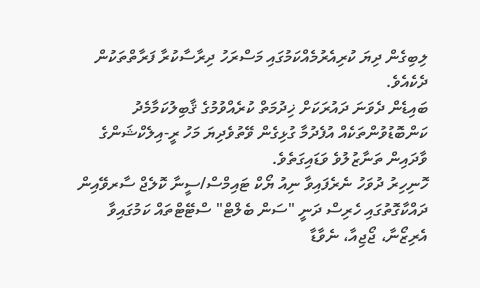ލިބިގެން ދިޔަ ކުރިއެރުމެއްކަމުގައި މަސްރަހު ދިރާސާކުރާ ފަރާތްތަކުން ދެކެއެވެ.
ބައިޑެން ދެވަނަ ދައުރަކަށް ޚިދުމަތް ކުރެއްވުމުގެ ޤާބިލުކަމާމެދު ކަންބޮޑުވުންތަކެއް އުފެދުމާ ގުޅިގެން ވޭތުވެދިޔަ މަހު ރީ-އިލެކްޝަންގެ ވާދައިން ތަނާޒުލުވެ ވަޑައިގަތެވެ.
ހޮނިހިރު ދުވަހު ނެރެފައިވާ ނިއު ޔޯކް ޓައިމްސް/ސީނާ ކޮލެޖް ސާރވޭއިން ދައްކާގޮތުގައި ހެރިސް ދަނީ "ސަން ބެލްޓް" ސްޓޭޓްތައް ކަމުގައިވާ އެރިޒޯނާ، ޖޯޖިއާ، ނެވާޑާ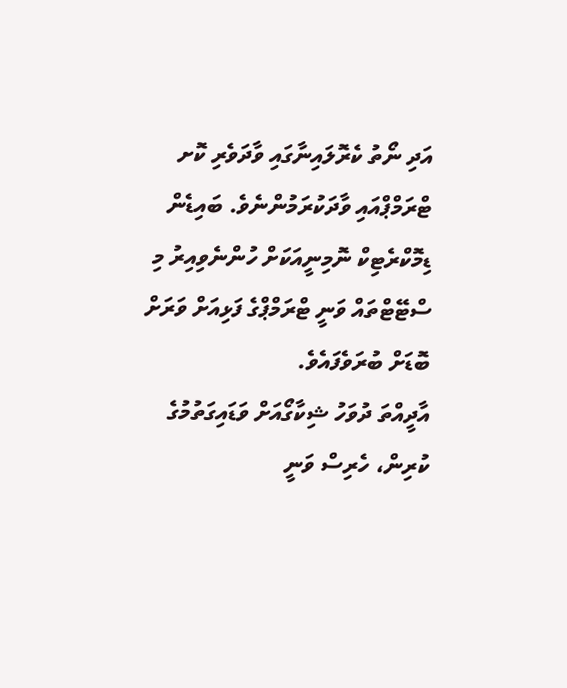އަދި ނޯތު ކެރޮލައިނާގައި ވާދަވެރި ކޮށ ޓްރަމްޕްއައި ވާދަކުރަމުންނެވެ. ބައިޑެން ޑިމޮކްރެޓިކް ނޮމިނީއަކަށް ހުންނެވިއިރު މި ސްޓޭޓްތައް ވަނީ ޓްރަމްޕްގެ ފަޅިއަށް ވަރަށް ބޮޑަށް ބުރަވެފައެވެ.
އާދީއްތަ ދުވަހު ޝިކާގޯއަށް ވަޑައިގަތުމުގެ ކުރިން، ހެރިސް ވަނީ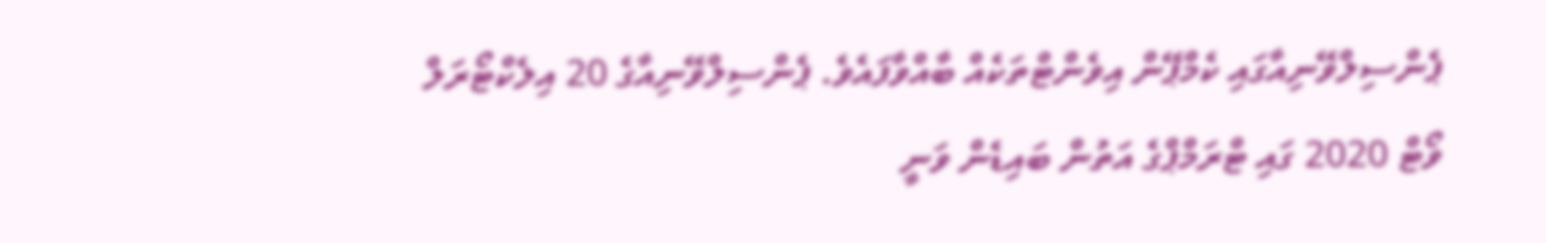ޕެންސިލްވޭނިއާގައި ކެމްޕޭން އިވެންޓްތަކެއް ބާއްވާފައެވެ. ޕެންސިލްވޭނިއާގެ 20 އިލެކްޓޯރަލް ވޯޓް 2020 ގައި ޓްރަމްޕްގެ އަތުން ބައިޑެން ވަނީ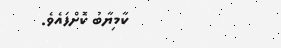ކާމިޔާބު ކޮށްފައެވެ.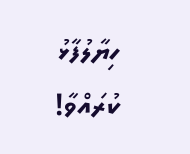ހިޔާލުފާޅު ކުރައްވާ!